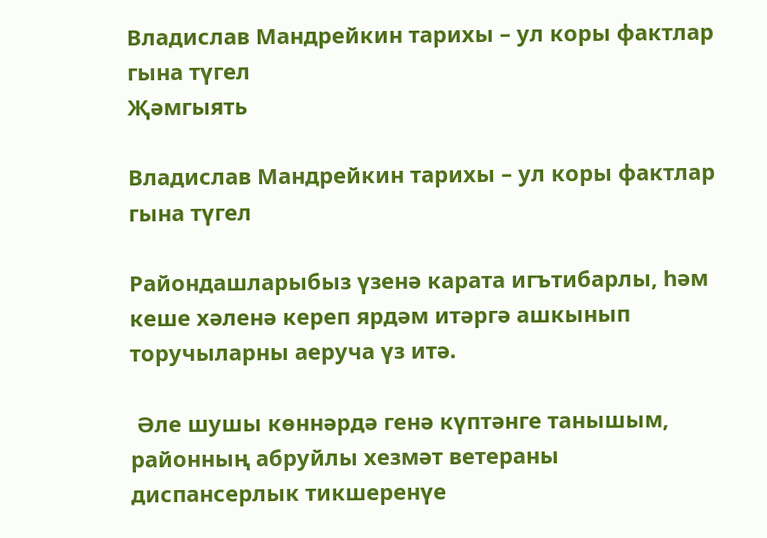Владислав Мандрейкин тарихы – ул коры фактлар гына түгел
Җәмгыять

Владислав Мандрейкин тарихы – ул коры фактлар гына түгел

Райондашларыбыз үзенә карата игътибарлы, һәм кеше хәленә кереп ярдәм итәргә ашкынып торучыларны аеруча үз итә.

 Әле шушы көннәрдә генә күптәнге танышым, районның абруйлы хезмәт ветераны диспансерлык тикшеренүе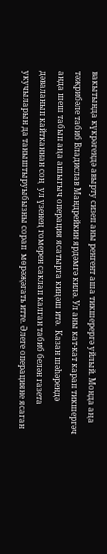вакытында күкрәгендә авырту сизеп аны ренгент аша тикшерергә уйлый. Монда аңа тәҗрибәле табиб Владислав Мандрейкин ярдәмгә килә. Ул аны кат-кат карап тикшергәч анда шеш табып аңа ашыгыч операция ясатырга киңәш итә.  Казан шәһәрендә дәваланып кайтканнан соң  ул үзенең гомерен саклап калган табиб белән газета укучыларын да таныштыруыбызны сорап  мөрәҗәгать итте. Әлеге операцияне ясаган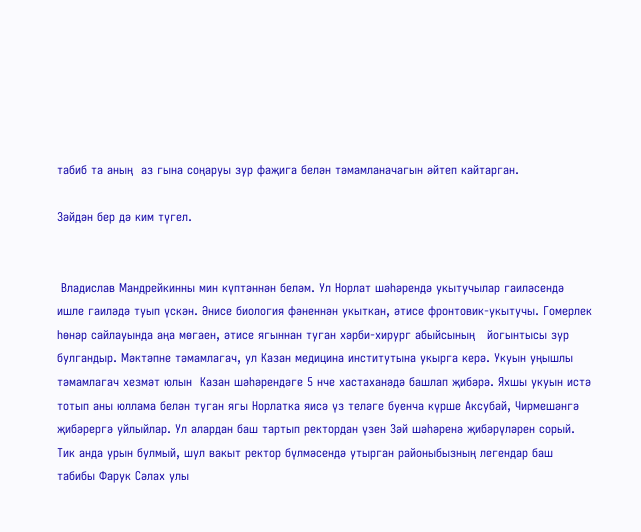табиб та аның  аз гына соңаруы зур фаҗига белән тәмамланачагын әйтеп кайтарган.

Зәйдән бер дә ким түгел.


 Владислав Мандрейкинны мин күптәннән беләм. Ул Норлат шәһәрендә укытучылар гаиләсендә ишле гаиләдә туып үскән. Әнисе биология фәненнән укыткан, әтисе фронтовик-укытучы. Гомерлек һөнәр сайлауында аңа мөгаен, әтисе ягыннан туган хәрби-хирург абыйсының   йогынтысы зур булгандыр. Мәктәпне тәмамлагач, ул Казан медицина институтына укырга керә. Укуын уңышлы тәмамлагач хезмәт юлын  Казан шәһәрендәге 5 нче хастаханәдә башлап җибәрә. Яхшы укуын истә тотып аны юллама белән туган ягы Норлатка яисә үз теләге буенча күрше Аксубай, Чирмешәнгә җибәрергә уйлыйлар. Ул алардан баш тартып ректордан үзен Зәй шәһәренә җибәрүләрен сорый. Тик анда урын булмый, шул вакыт ректор бүлмәсендә утырган районыбызның легендар баш табибы Фарук Сәлах улы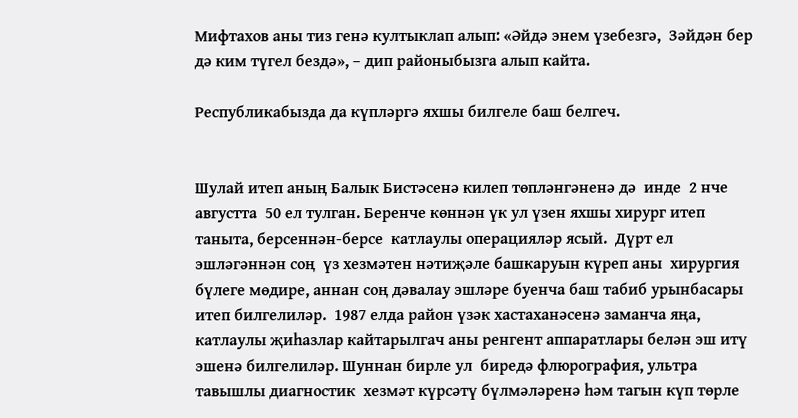Мифтахов аны тиз генә култыклап алып: «Әйдә энем үзебезгә,  Зәйдән бер дә ким түгел бездә», – дип районыбызга алып кайта.

Республикабызда да күпләргә яхшы билгеле баш белгеч.


Шулай итеп аның Балык Бистәсенә килеп төпләнгәненә дә  инде  2 нче августта  50 ел тулган. Беренче көннән үк ул үзен яхшы хирург итеп таныта, берсеннән-берсе  катлаулы операцияләр ясый.  Дүрт ел эшләгәннән соң  үз хезмәтен нәтиҗәле башкаруын күреп аны  хирургия бүлеге мөдире, аннан соң дәвалау эшләре буенча баш табиб урынбасары итеп билгелиләр.  1987 елда район үзәк хастаханәсенә заманча яңа, катлаулы җиһазлар кайтарылгач аны ренгент аппаратлары белән эш итү эшенә билгелиләр. Шуннан бирле ул  биредә флюрография, ультра тавышлы диагностик  хезмәт күрсәтү бүлмәләренә һәм тагын күп төрле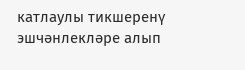катлаулы тикшеренү эшчәнлекләре алып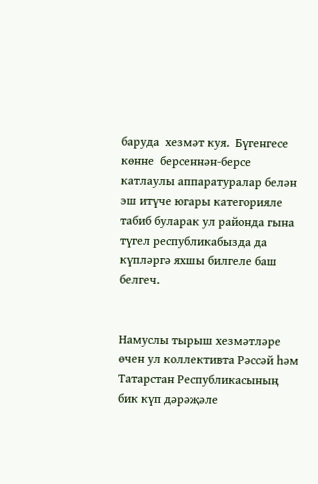баруда  хезмәт куя.  Бүгенгесе көнне  берсеннән-берсе катлаулы аппаратуралар белән эш итүче югары категорияле табиб буларак ул районда гына түгел республикабызда да күпләргә яхшы билгеле баш белгеч.


Намуслы тырыш хезмәтләре өчен ул коллективта Рәссәй һәм Татарстан Республикасының бик күп дәрәҗәле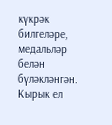күкрәк билгеләре, медальләр белән бүләкләнгән. Кырык ел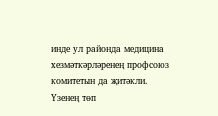инде ул районда медицина хезмәткәрләренең профсоюз комитетын да җитәкли.
Үзенең төп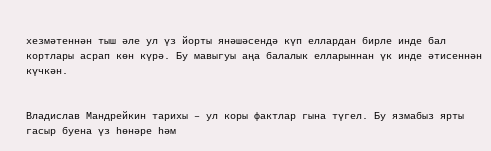хезмәтеннән тыш әле ул үз йорты янәшәсендә күп еллардан бирле инде бал кортлары асрап көн күрә. Бу мавыгуы аңа балалык елларыннан үк инде әтисеннән күчкән.


Владислав Мандрейкин тарихы – ул коры фактлар гына түгел. Бу язмабыз ярты гасыр буена үз һөнәре һәм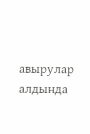авырулар алдында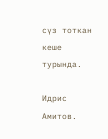сүз тоткан кеше турында.

Идрис Амитов.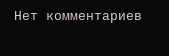Нет комментариев